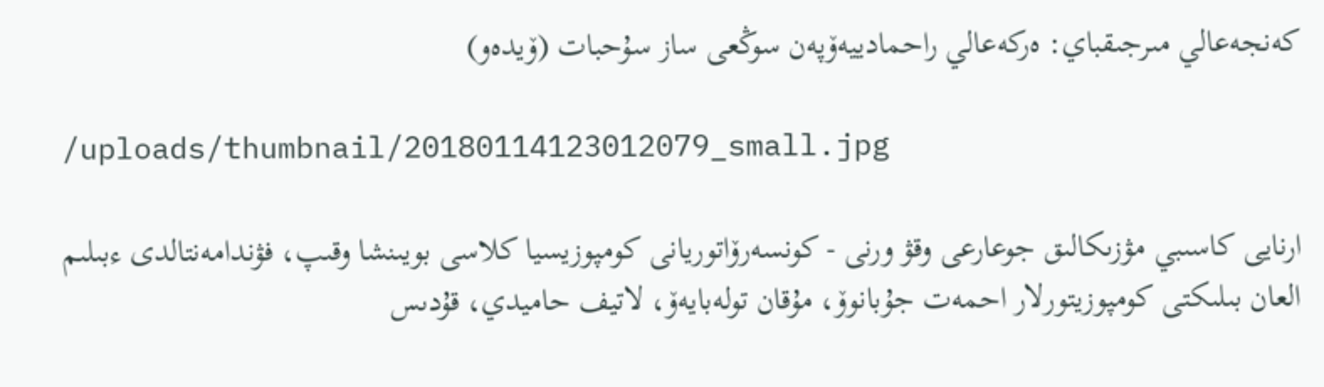كەنجەعالي مىرجىقباي: ەركەعالي راحمادييەۆپەن سوڭعى ساز سۇحبات (ۆيدەو)

/uploads/thumbnail/20180114123012079_small.jpg

ارنايى كاسىبي مۋزىكالىق جوعارعى وقۋ ورنى - كونسەرۆاتوريانى كومپوزيسيا كلاسى بويىنشا وقىپ، فۋندامەنتالدى ءبىلىم العان بىلىكتى كومپوزيتورلار احمەت جۇبانوۆ، مۇقان تولەبايەۆ، لاتيف حاميدي، قۇدىس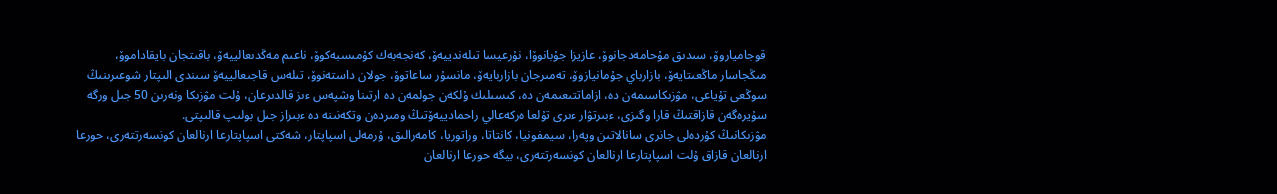قوجامياروۆ، سىدىق مۇحامەدجانوۆ، عازيزا جۇبانوۆا، نۇرعيسا تىلەندييەۆ، كەنجەبەك كۇمىسبەكوۆ، ناعىم مەڭدىعالييەۆ، باقىتجان بايقاداموۆ، مىڭجاسار ماڭعىتايەۆ، بازارباي جۇمانيازوۆ، تەمىرجان بازاربايەۆ، مانسۇر ساعاتوۆ، جولان داستەنوۆ، تىلەس قاجىعالييەۆ سىندى الىپتار شوعىرىنىڭ سوڭعى تۇياعى، مۋزىكاسىمەن دە، ازاماتتىعىمەن دە، كىسىلىك ۇلكەن جولمەن دە ارتىنا وشپەس ءىز قالدىرعان، ۇلت مۋزىكا ونەرىن 50 جىل ورگە سۇيرەگەن قازاقتىڭ قارا وگىزى، ءبىرتۋار ءىرى تۇلعا ەركەعالي راحمادييەۆتىڭ ومىردەن وتكەنىنە دە ءبىراز جىل بولىپ قالىپتى.
مۋزىكانىڭ كۇردەلى جانرى سانالاتىن وپەرا، سيمفونيا، كانتاتا، وراتوريا، كامەرالىق، ۇرمەلى اسپاپتار، شەكتى اسپاپتارعا ارنالعان كونسەرتتەرى، حورعا ارنالعان قازاق ۇلت اسپاپتارعا ارنالعان كونسەرتتەرى، بيگە حورعا ارنالعان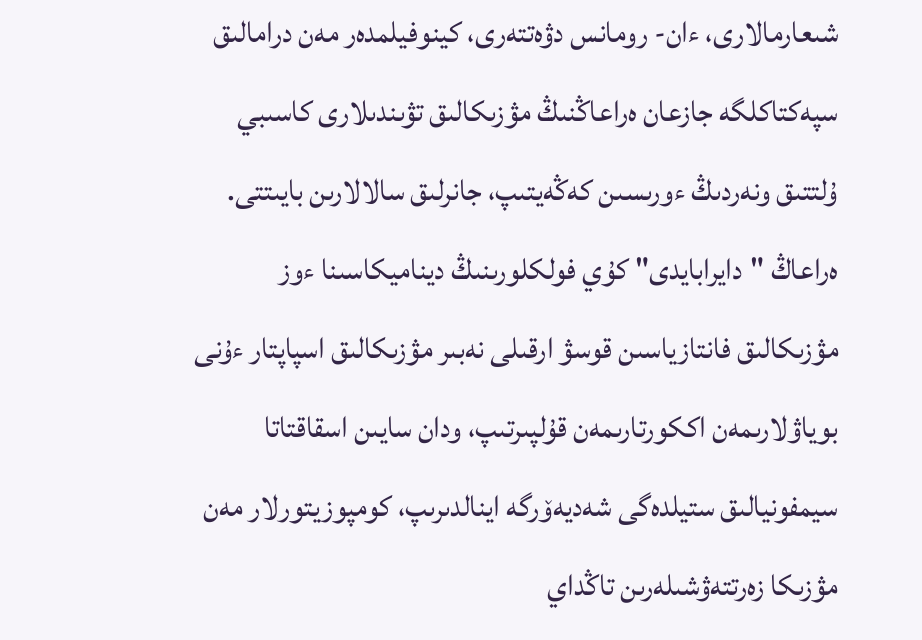شىعارمالارى، ءان- رومانس دۋەتتەرى، كينوفيلمدەر مەن درامالىق سپەكتاكلگە جازعان ەراعاڭنىڭ مۋزىكالىق تۋىندىلارى كاسىبي ۇلتتىق ونەردىڭ ءورىسىن كەڭەيتىپ، جانرلىق سالالارىن بايىتتى. ەراعاڭ "دايرابايدى" كۇي فولكلورىنىڭ ديناميكاسىنا ءوز مۋزىكالىق فانتازياسىن قوسۋ ارقىلى نەبىر مۋزىكالىق اسپاپتار ءۇنى بوياۋلارىمەن اككورتارىمەن قۇلپىرتىپ، ودان سايىن اسقاقتاتا سيمفونيالىق ستيلدەگى شەديەۆرگە اينالدىرىپ، كومپوزيتورلار مەن مۋزىكا زەرتتەۋشىلەرىن تاڭداي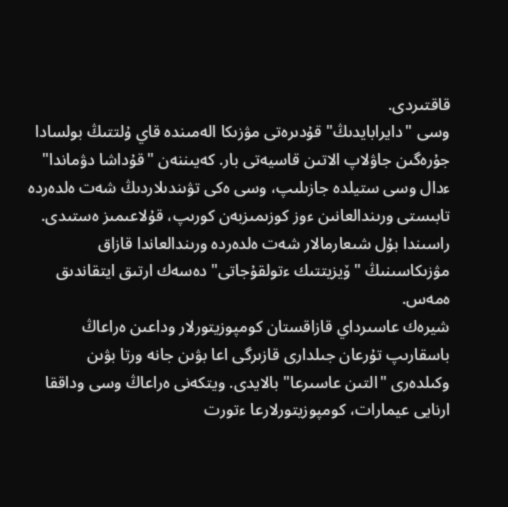قاقتىردى.
وسى "دايرابايدىڭ" قۇدىرەتى مۋزىكا الەمىندە قاي ۇلتتىڭ بولسادا جۇرەگىن جاۋلاپ الاتىن قاسيەتى بار. كەيىننەن "قۇداشا دۋماندا" ءدال وسى ستيلدە جازىلىپ، وسى ەكى تۋىندىلاردىڭ شەت ەلدەردە تابىستى ورىندالعانىن ءوز كوزىمىزبەن كورىپ، قۇلاعىمىز ەستىدى.
راسىندا بۇل شىعارمالار شەت ەلدەردە ورىندالعاندا قازاق مۋزىكاسىنىڭ "ۆيزيتتىك ءتولقۇجاتى" دەسەك ارتىق ايتقاندىق ەمەس.
شيرەك عاسىرداي قازاقستان كومپوزيتورلار وداعىن ەراعاڭ باسقارىپ تۇرعان جىلدارى قازىرگى اعا بۋىن جانە ورتا بۋىن وكىلدەرى "التىن عاسىرعا" بالايدى. ويتكەنى ەراعاڭ وسى وداققا ارنايى عيمارات، كومپوزيتورلارعا ءتورت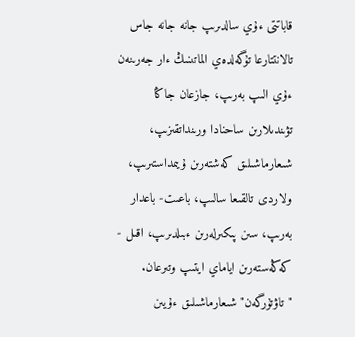قاباتتى ءۇي سالدىرىپ جانە جانە جاس تالانتتارعا تۇگەلدەي الماتىنىڭ ءار جەرىنەن ءۇي الىپ بەرىپ، جازعان جاڭا تۋىندىلارىن ساحنادا ورىنداتقىزىپ، شىعارماشىلىق كەشتەرىن ۇيىمداستىرىپ، ولاردى تالقىعا سالىپ، باعىت- باعدار بەرىپ، سىن پىكىرلەرىن ءبىلدىرىپ، اقىل - كەڭەستەرىن اياماي ايتىپ وتىرعان. "تاۋتۇرگەن" شىعارماشىلىق ءۇيىن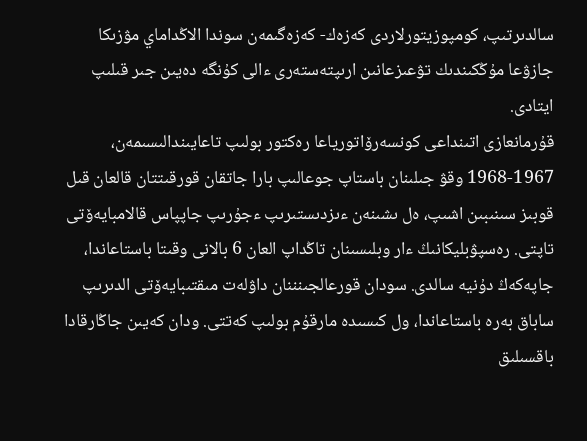سالدىرتىپ، كومپوزيتورلاردى كەزەك- كەزەگىمەن سوندا الاڭداماي مۋزىكا جازۋعا مۇڭكىندىك تۋعىزعانىن ارىپتەستەرى ءالى كۇنگە دەيىن جىر قىلىپ ايتادى.
قۇرمانعازى اتىنداعى كونسەرۆاتورياعا رەكتور بولىپ تاعايىندالىسىمەن، 1967-1968 وقۋ جىلىنان باستاپ جوعالىپ بارا جاتقان قورقىتتان قالعان قىل قوبىز سىنىبىن اشىپ، ەل ىشىنەن ءىزدىستىرىپ ءجۇرىپ جاپپاس قالامبايەۆتى تاپتى. رەسپۋبليكانىڭ ءار وبلىسىنان تاڭداپ العان 6 بالانى وقىتا باستاعاندا، جاپەكەڭ دۇنيە سالدى. سودان قورعالجىنننان داۋلەت مىقتىبايەۆتى الدىرىپ ساباق بەرە باستاعاندا، ول كىسىدە مارقۇم بولىپ كەتتى. ودان كەيىن جاڭارقادا باقسىلىق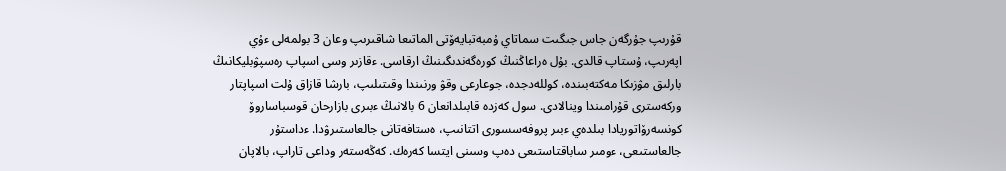قۇرىپ جۇرگەن جاس جىگىت سماتاي ۇمبەتبايەۆتى الماتىعا شاقىرىپ وعان 3 بولمەلى ءۇي اپەرىپ، ۇستاپ قالدى. بۇل ەراعاڭنىڭ كورەگەندىگىنىڭ ارقاسى. ءقازىر وسى اسپاپ رەسپۋبليكانىڭ بارلىق مۋزىكا مەكتەبىندە، كوللەدجدە، جوعارعى وقۋ ورنىندا وقىتىلىپ، بارشا قازاق ۇلت اسپاپتار وركەسترى قۇرامىندا وينالادى. سول كەزدە قابىلدانعان 6 بالانىڭ ءبىرى بازارحان قوسباساروۆ كونسەرۆاتوريادا بىلدەي ءبىر پروفەسسورى اتتانىپ، ەستافەتانى جالعاستىرۋدا. ءداستۇر جالعاستىعى، ءومىر ساباقتاستىعى دەپ وسىنى ايتسا كەرەك. كەڭەستەر وداعى تاراپ، بالاپان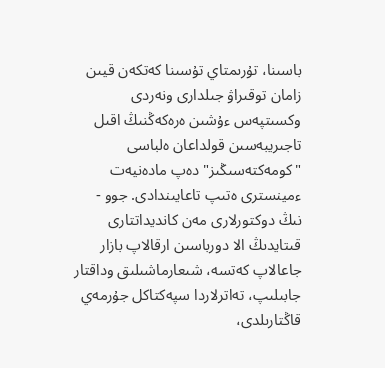باسىنا، تۇرىمتاي تۇسىنا كەتكەن قيىن زامان توقىراۋ جىلدارى ونەردى وكسىتپەس ءۇشىن ەرەكەڭنىڭ اقىل تاجىريبەسىن قولداعان ەلباسى "كومەكتەسىڭىز" دەپ مادەنيەت ءمينسترى ەتىپ تاعايىندادى. جوو - نىڭ دوكتورلارى مەن كانديداتتارى قىتايدىڭ الا دورباسىن ارقالاپ بازار جاعالاپ كەتسە، شىعارماشىلىق وداقتار جابىلىپ، تەاترلاردا سپەكتاكل جۇرمەي قاڭتارىلدى،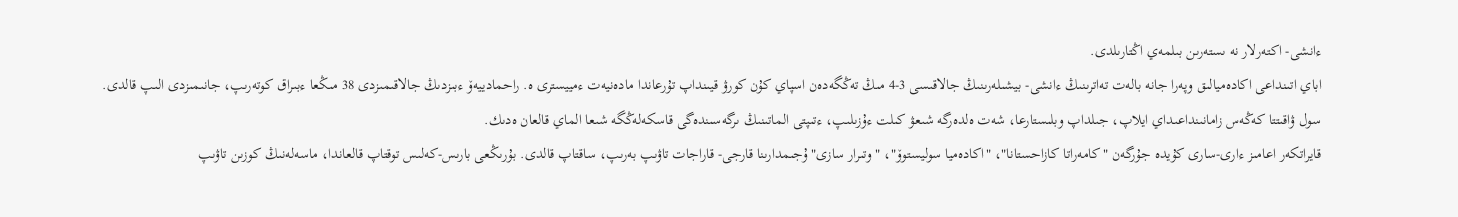ءانشى- اكتەرلار نە ىستەرىن بىلمەي اڭتارىلدى.
اباي اتىنداعى اكادەميالىق وپەرا جانە بالەت تەاترىنىڭ ءانشى- بيشىلەرىنىڭ جالاقىسى 3-4 مىڭ تەڭگەدەن اسپاي كۇن كورۋ قيىنداپ تۇرعاندا مادەنيەت ءمييسترى ە. راحمادييەۆ ءبىزدىڭ جالاقىمىزدى 38 مىڭعا ءبىراق كوتەرىپ، جانىمىزدى الىپ قالدى.
سول ۋاقىتتا كەڭەس زامانىنداعىداي ايلاپ، جىلداپ وبلىستارعا، شەت ەلدەرگە شىعۋ كىلت ءۇزىلىپ، ءتىپتى الماتىنىڭ ىرگەسىندەگى قاسكەلەڭگە شىعا الماي قالعان ەدىك.
قايراتكەر اعامىز ءارى-سارى كۇيدە جۇرگەن "كامەراتا كازاحستانا"، "اكادەميا سوليستوۆ"، "وتىرار سازى" ۇجىمدارىنا قارجى- قاراجات تاۋىپ بەرىپ، ساقتاپ قالدى. بۇرىڭعى بارىس-كەلىس توقتاپ قالعاندا، ماسەلەنىڭ كوزىن تاۋىپ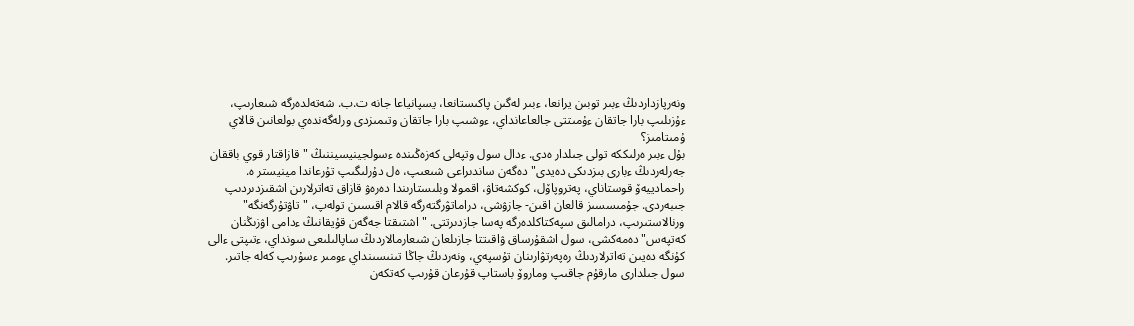ونەرپازداردىڭ ءبىر توبىن يرانعا، ءبىر لەگىن پاكىستانعا، يسپانياعا جانە ت.ب. شەتەلدەرگە شىعارىپ، ءۇزىلىپ بارا جاتقان ءۇمىتتى جالعاعانداي، ءوشىپ بارا جاتقان وتىمىزدى ورلەگەندەي بولعانىن قالاي ۇمىتامىز؟
بۇل ءبىر ەرلىككە تولى جىلدار ەدى. ءدال سول وتپەلى كەزەڭىندە ءسولجينيسيننىڭ "قازاقتار قوي باققان جەرلەردىڭ ءبارى بىزدىكى دەيدى" دەگەن ساندىراعى شىعىپ، ەل دۇرلىگىپ تۇرعاندا مينيستر ە. راحمادييەۆ قوستاناي، پەتروپاۆل، كوكشەتاۋ، اقمولا وبلىستارىندا دەرەۋ قازاق تەاترلارىن اشقىزدىردىپ جىبەردى. جۇمىسسىز قالعان اقىن- جازۋشى، دراماتۋرگتەرگە قالام اقىسىن تولەپ، "تاۋتۇرگەنگە" ورنالاستىرىپ، درامالىق سپەكتاكلدەرگە پەسا جازدىرتتى. "اشتىقتا جەگەن قۇيقانىڭ ءدامى اۋزىڭنان كەتپەس"دەمەكشى، سول اشقۇرساق ۋاقىتتا جازىلعان شىعارمالاردىڭ ساپالىلىعى سونداي، ءتىپتى ءالى كۇنگە دەيىن تەاترلاردىڭ رەپەرتۋارىنان تۇسپەي، ونەردىڭ جاڭا تىنىسىنداي ءومىر ءسۇرىپ كەلە جاتىر. سول جىلدارى مارقۇم جاقىپ وماروۆ باستاپ قۇرعان قۇرىپ كەتكەن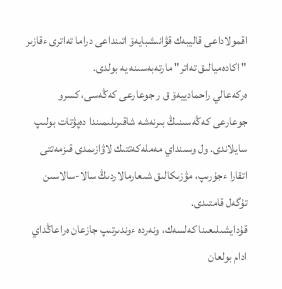اقمولاداعى قاليبەك قۋانىشبايەۆ اتىنداعى دراما تەاترى ءقازىر " اكادەميالىق تەاتر" مارتەبەسىنە يە بولدى.
ەركەعالي راحمادييەۆ ق ر جوعارعى كەڭەسى، كسرو جوعارعى كەڭەسىنىڭ بىرنەشە شاقىرىلىمىندا دەپۋتات بولىپ سايلاندى. ول وسىنداي مەملەكەتتىك لاۋازىمدى قىزمەتتى اتقارا ءجۇرىپ، مۋزىكالىق شىعارمالاردىڭ سالا-سالاسىن تۇگەل قامتىدى.
قۇدايشىلىعىنا كەلسەك، ونەردە ءوندىرتىپ جازعان ەراعاڭداي ادام بولعان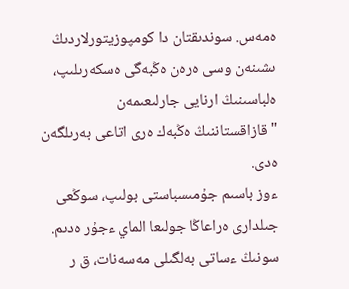ەمەس. سوندىقتان دا كومپوزيتورلاردىڭ ىشىنەن وسى ەرەن ەڭبەگى ەسكەرىلىپ، ەلباسىنىڭ ارنايى جارلىعىمەن "قازاقستاننىڭ ەڭبەك ەرى اتاعى بەرىلگەن ەدى.
ءوز باسىم جۇمىسباستى بولىپ، سوڭعى جىلدارى ەراعاڭا جولىعا الماي ءجۇر ەدىم. سونىڭ ءساتى بەلگىلى مەسەنات، ق ر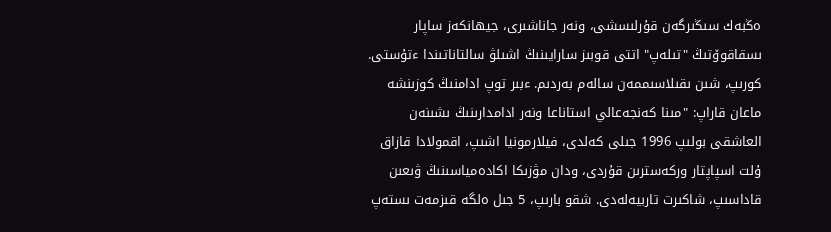ەڭبەك سىڭىرگەن قۇرلىسشى، ونەر جاناشىرى، جيھانكەز ساپار ىسقاقوۆتىڭ "تىلەپ" اتتى قوبىز سارايىنىڭ اشىلۋ سالتاناتىندا ءتۇستى. كورىپ، شىن ىقىلاسىممەن سالەم بەردىم. ءبىر توپ ادامنىڭ كوزىنشە ماعان قاراپ: "مىنا كەنجەعالي استاناعا ونەر ادامدارىنىڭ ىشىنەن العاشقى بولىپ 1996 جىلى كەلدى، فيلارمونيا اشىپ، اقمولادا قازاق ۇلت اسپاپتار وركەسترىن قۇردى، ودان مۋزىكا اكادەمياسىنىڭ ۋىعىن قاداسىپ، شاكىرت تاربيەلەدى. شقو بارىپ، 5 جىل ەلگە قىزمەت ىستەپ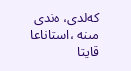كەلدى، ەندى مىنە ،استاناعا قايتا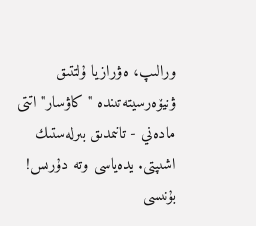ورالىپ، ەۋرازيا ۇلتتىق ۋنيۆەرسيتەتىندە "كاۋسار" اتتى مادەني - تانىمدىق بىرلەستىك اشىپتى. يدەياسى وتە دۇرىس! بۇنىسى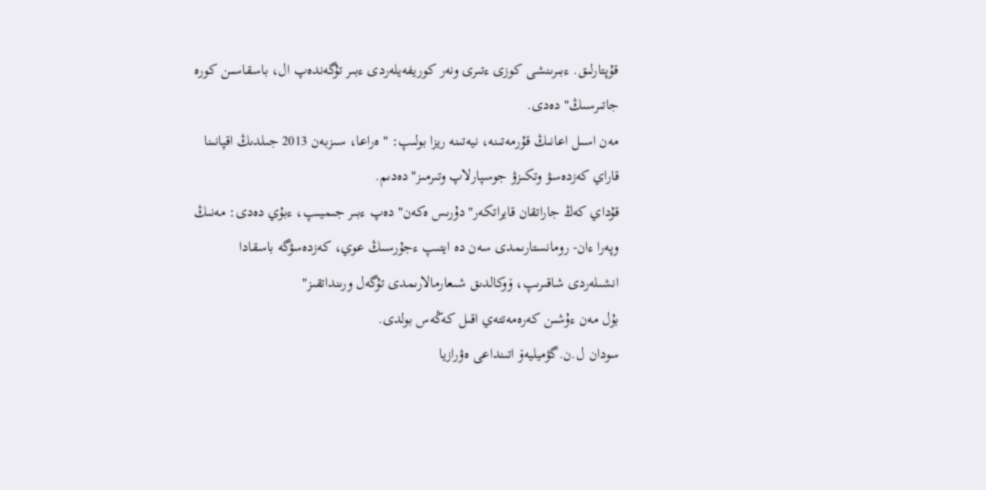قۇپتارلىق. ءبىرىنشى كوزى ءتىرى ونەر كوريفەيلەردى ءبىر تۇگەندەپ ال، باسقاسىن كورە جاتىرسىڭ" دەدى.
مەن اسىل اعانىڭ قۇرمەتىنە، نيەتىنە ريزا بولىپ: " ەراعا، سىزبەن 2013 جىلدىڭ اقپانىنا قاراي كەزدەسۋ وتكىزۋ جوسپارلاپ وتىرمىز"دەدىم.
قۇداي كەڭ جاراتقان قايراتكەر"دۇرىس ەكەن" دەپ ءبىر جىميىپ، ءبۇي دەدى: مەنىڭ وپەرا ءان- رومانستارىمدى سەن دە ايتىپ ءجۇرسىڭ عوي، كەزدەسۋگە باسقادا انشىلەردى شاقىرىپ، ۆوكالدىق شىعارمالارىمدى تۇگەل ورىنداتقىز"
بۇل مەن ءۇشىن كەرەمەتتەي اقىل كەڭەس بولدى.
سودان ل.ن.گۋميليەۆ اتىنداعى ەۋرازيا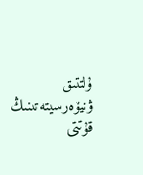ۇلتتىق ۋنيۆەرسيتەتىنىڭ قۇتتى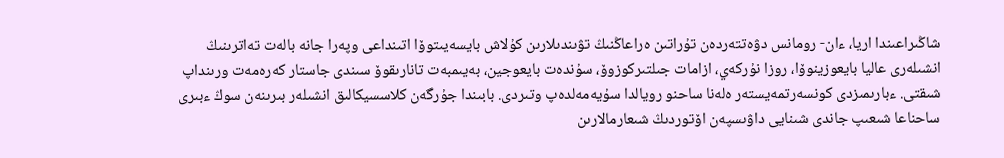شاڭىراعىندا اريا، ءان- رومانس دۋەتتەردەن تۇراتىن ەراعاڭنىڭ تۋىندىلارىن كۇلاش بايسەيىتوۆا اتىنداعى وپەرا جانە بالەت تەاترىنىڭ انشىلەرى عاليا بايعوزينوۆا، روزا نۇركەي، ازامات جىلتىركوزوۆ، سۇندەت بايعوجين، بەيىمبەت تانارىقوۆ سىندى جاستار كەرەمەت ورىنداپ شىقتى. ءبارىمىزدى كونسەرتمەيستەر ەلەنا ساحنو رويالدا سۇيەمەلدەپ وتىردى. بابىندا جۇرگەن كلاسسيكالىق انشىلەر بىرىنەن سوڭ ءبىرى ساحناعا شىعىپ جاندى شىنايى داۋىسپەن اۆتوردىڭ شىعارمالارىن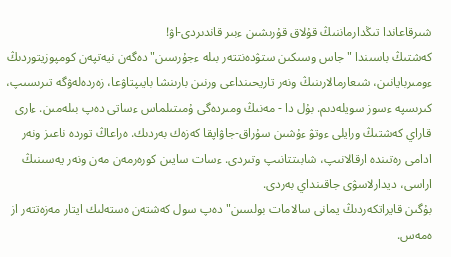شىرقاعاندا تىڭدارماننىڭ قۇلاق قۇرىشىن ءبىر قاندىردى-اۋ!
كەشتىڭ باسىندا "جاس وسىكىن ستۋدەنتتەر بىلە ءجۇرسىن" دەگەن نيەتپەن كومپوزيتوردىڭ ءومىربايانىن، شىعارمالارىنىڭ ونەر تاريحىنداعى ورنىن بارىنشا بايىپتاۋعا، زەردەلەۋگە تىرىسىپ، كىرىسپە ءسوز سويلەدىم. بۇل دا - مەنىڭ ومىردەگى ۇمىتىلماس ءساتى دەپ بىلەمىن. ءارى قاراي كەشتىڭ ورايلى ءوتۋ ءۇشىن سۇراق-جاۋاپقا كەزەك بەردىك. ەراعاڭ توردە ناعىز ونەر ادامى رەتىندە ارقالانىپ، شابىتتانىپ وتىردى. ءسات سايىن كورەرمەن مەن ونەر يەسىنىڭ اراسى، ديدارلاسۋى جاقىنداي بەردى.
بۇگىن قايراتكەردىڭ يمانى سالامات بولسىن" دەپ سول كەشتەن ەستەلىك ايتار مەزەتتەر از ەمەس.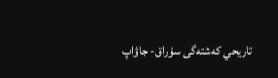تاريحي كەشتەگى سۇراق- جاۋاپ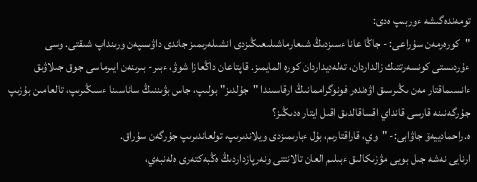تومەندەگىشە ءوربىپ ەدى:
"كورەرمەن سۇراعى: - جاڭا عانا ءسىزدىڭ شىعارماشىلىعىڭىزدى انشىلەرىمىز جاندى داۋىسپەن ورىنداپ شىقتى. وسى ءۇردىستى كونسەرتتىك زالداردان، تەلەديداردان كورە المايمىز. قاپتاعان داڭعازا شوۋ، ءبىر- بىرىنەن ايىرماسى جوق جىلاۋىق ءانسىماقتار مەن ىڭىرسىق اۋەندەر فونوگراممانىڭ ارقاسىندا "جۇلدىز" بولىپ، جاس بۋىننىڭ ساناسىنا ءسىڭىرىپ، تالعامىن بۇزىپ جۇرگەنىنە قارسى قانداي اقساقالدىق اقىل ايتار ەدىڭىز؟
ە.راحمادييەۆ جاۋابى:- "وي، قاراقتارىم، بۇل ءبارىمىزدى ويلاندىرىپ، تولعاندىرىپ جۇرگەن سۇراق.
ارنايى نەشە جىل بويى مۋزىكالىق ءبىلىم العان تالانتتى ونەرپازداردىڭ ەڭبەكتەرى ەلەنبەي،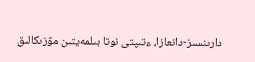دارىنسىز-دانعازا، ءتىپتى نوتا بىلمەيتىن مۋزىكالىق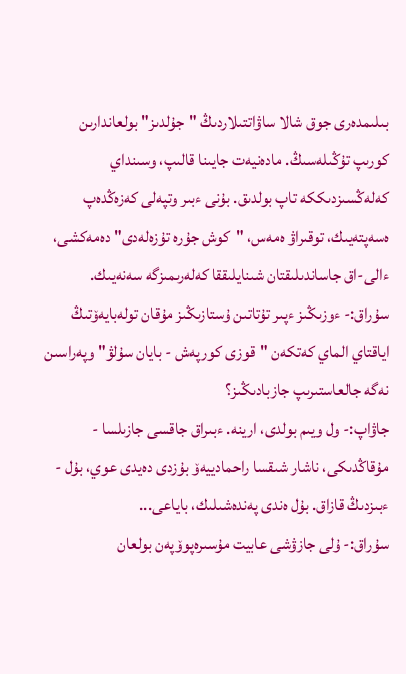بىلىمدەرى جوق شالا ساۋاتتىلاردىڭ "جۇلدىز" بولعاندارىن كورىپ تۇڭىلەسىڭ. مادەنيەت جايىنا قالىپ، وسىنداي كەلەڭسىزدىككە تاپ بولدىق. بۇنى ءبىر وتپەلى كەزەڭدەپ ەسەپتەيىك، توقىراۋ ەمەس، "كوش جۇرە تۇزەلەدى" دەمەكشى، ءالى-اق جاساندىلىقتان شىنايلىققا كەلەرىمىزگە سەنەيىك.
سۇراق:- ءوزىڭىز ءپىر تۇتاتىن ۇستازىڭىز مۇقان تولەبايەۆتىڭ اياقتاي الماي كەتكەن "قوزى كورپەش - بايان سۇلۋ" وپەراسىن نەگە جالعاستىرىپ جازبادىڭىز؟
جاۋاپ:- ول ويىم بولدى، ارينە. ءبىراق جاقسى جازىلسا - مۇقاڭدىكى، ناشار شىقسا راحمادييەۆ بۇزدى دەيدى عوي، بۇل - ءبىزدىڭ قازاق. بۇل ەندى پەندەشىلىك، باياعى...
سۇراق:- ۇلى جازۋشى عابيت مۇسىرەپوۆپەن بولعان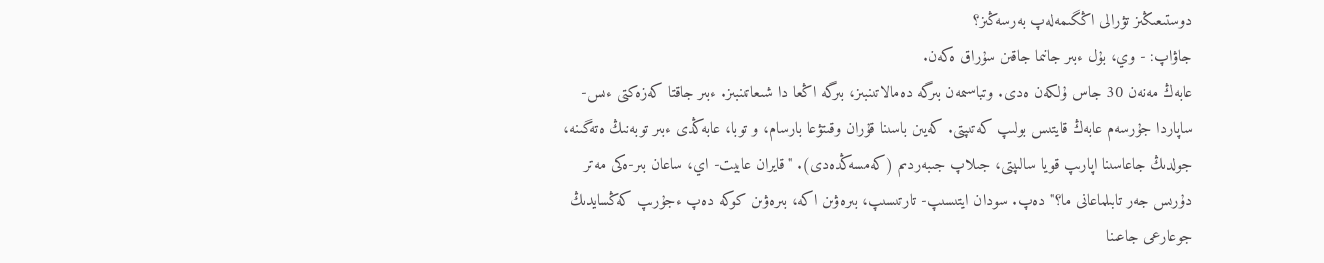دوستىعىڭىز تۋرالى اڭگىمەلەپ بەرسەڭىز؟
جاۋاپ: - وي، بۇل ءبىر جانىما جاقىن سۇراق ەكەن.
عابەڭ مەنەن 30 جاس ۇلكەن ەدى. وتباسىمەن بىرگە دەمالاتىنبىز، بىرگە اڭعا دا شىعاتىنبىز. ءبىر جاقتا كەزەكتى ءىس-ساپاردا جۇرسەم عابەڭ قايتىس بولىپ كەتىپتى. كەيىن باسىنا قۇران وقىتۋعا بارسام، و توبا، عابەڭدى ءبىر توبەنىڭ ەتەگىنە، جولدىڭ جاعاسىنا اپارىپ قويا سالىپتى، جىلاپ جىبەردىم (كەمسەڭدەدى). "قايران عابيت- اي، ساعان بىر-ەكى مەتر دۇرىس جەر تابىلماعانى ما؟" دەپ. سودان ايتىسىپ- تارتىسىپ، بىرەۋىن اكە، بىرەۋىن كوكە دەپ ءجۇرىپ كەڭسايدىڭ جوعارعى جاعىنا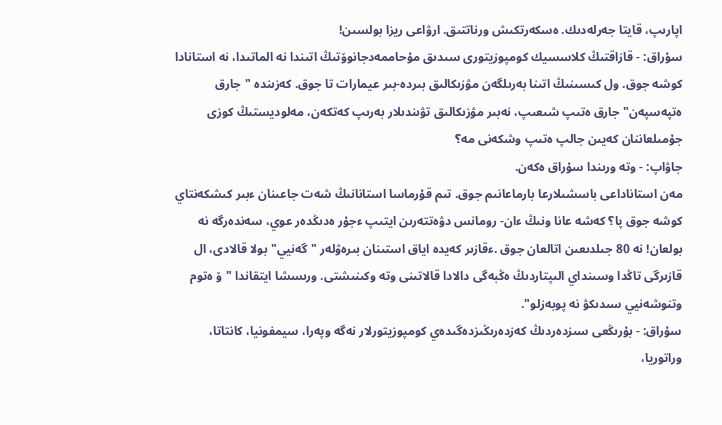اپارىپ، قايتا جەرلەدىك. ەسكەرتكىش ورناتتىق. ارۋاعى ريزا بولسىن!
سۇراق: - قازاقتىڭ كلاسسيك كومپوزيتورى سىدىق مۇحاممەدجانوۆتىڭ اتىندا نە الماتىدا، نە استانادا كوشە جوق. ول كىسىنىڭ اتىنا بەرىلگەن مۋزىكالىق بىردە-بىر عيمارات تا جوق. كەزىندە "جارق ەتپەسپەن" جارق ەتىپ شىعىپ، نەبىر مۋزىكالىق تۋىندىلار بەرىپ كەتكەن، مەلوديستىڭ كوزى جۇمىلعاننان كەيىن جالپ ەتىپ وشكەنى مە؟
جاۋاپ: - وتە ورىندا سۇراق ەكەن.
مەن استاناداعى باسشىلارعا بارماعانىم جوق. تىم قۇرماسا استانانىڭ شەت جاعىنان ءبىر كىشكەنتاي كوشە جوق پا؟ كەشە عانا ونىڭ ءان- رومانس دۋەتتەرىن ايتىپ ءجۇر ەدىڭدەر عوي، سەندەرگە نە بولعان! نە 80 جىلدىعىن اتالعان جوق .ءقازىر كەيدە اياق استىنان بىرەۋلەر "گەنيي" بولا قالادى، ال قازىرگى تاڭدا وسىنداي الىپتاردىڭ ەڭبەگى دالادا قالاتىنى وتە وكىنىشتى. ورىسشا ايتقاندا "ۆ ەتوم وتنوشەنيي سىدىكۋ نە پوبەزلو".
سۇراق: - بۇرىڭعى سىزدەردىڭ كەزدەرىڭىزدەگىدەي كومپوزيتورلار نەگە وپەرا، سيمفونيا، كانتاتا، وراتوريا،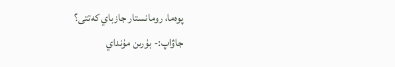پوەما، رومانستار جازباي كەتتى؟
جاۋاپ:- بۇرىن مۇنداي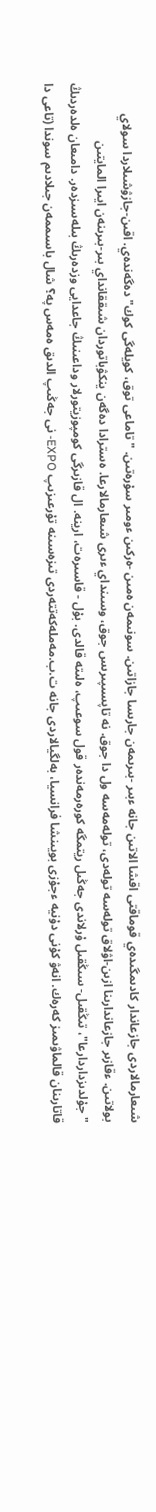شىعارمالاردى جازعاندار كادىمگىدەي قوماقتى اقشا الاتىن جانە ءبىر -بىرىمەن جارىسا جازاتىن. سونىمەن ەمىن -ەركىن ءومىر سۇرەتىن. "تاماعى توق، كويلەگى كوك" دەگەندەي. اقىن-جازۋشىلاردا سولاي بولاتىن. ءقازىر جازعاندارىنا ازىن-اۋلاق تولەسە تولەدى، تولەمەسە ول دا جوق. نە تاپسىپىرىس جوق، وسىنداي ءىرى شىعارمالارعا. ەسترادا دەگەن ينكۋباتوردان شىققانداي بىر-بىرىنەن ايىرا المايتىن "جۇلدىزداردارعا"، تىڭقىل- سىڭقىل ۇرلاندى جەڭىل ريتمگە كورەرمەندەر قول سوعىپ، ەلىتە قالدى. بۇل - قاسىرەت، ارينە. ال قازىرگى كومپوزيتورلار وداعىنىڭ جاعدايى وزدەرىڭ بىلەسىزدەر. دامىعان ەلدەردىڭ قاتارىنان قالماۋىمىز كەرەك. انەۋ كۇنى دۇنيە ءجۇزى بويىنشا فرانسيا، بەلگيالاردى جانە ت.ب.مەملەكەتتەردى تىزەسىنە تۇرعىزىپ EXPO- نى جەڭىپ الدىق ەمەس پە؟ شال باسىممەن جىلادىم سوندا (تاعى دا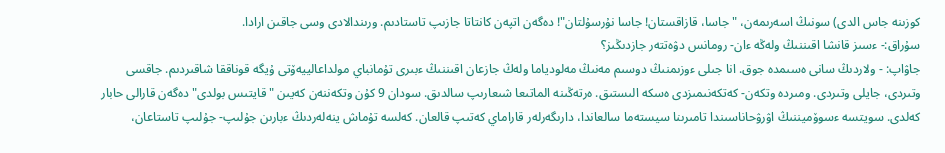كوزىنە جاس الدى) سونىڭ اسەرىمەن، "جاسا، قازاقستان! جاسا نۇرسۇلتان"! دەگەن اتپەن كانتاتا جازىپ تاستادىم. ورىندالادى وسى جاقىن ارادا.
سۇراق:- ءسىز قانشا اقىننىڭ ولەڭە ءان- رومانس دۋەتتەر جازدىڭىز؟
جاۋاپ: - ولاردىڭ سانى ەسىمدە جوق. انا جىلى ءوزىمنىڭ دوسىم مەنىڭ مەلودياما ولەڭ جازعان اقىننىڭ ءبىرى تۇمانباي مولداعالييەۆتى ۇيگە قوناققا شاقىردىم. جاقسى وتىردى، جايلى وتىردى. ومىردە وتكەن- كەتكەنىمىزدى ەسكە الىستىق. ەرتەڭىنە الماتىعا شىعارىپ سالدىق. سودان 9 كۇن وتكەننەن كەيىن "قايتىس بولدى" دەگەن قارالى حابار كەلدى. سويتسە ءسوۆميننىڭ اۋرۋحاناسىندا تامىرىنا سيستەما سالعاندا، دارىگەرلەر قاراماي كەتىپ قالعان. كەلسە تۇماش ينەلەردىڭ ءبارىن جۇلىپ- جۇلىپ تاستاعان،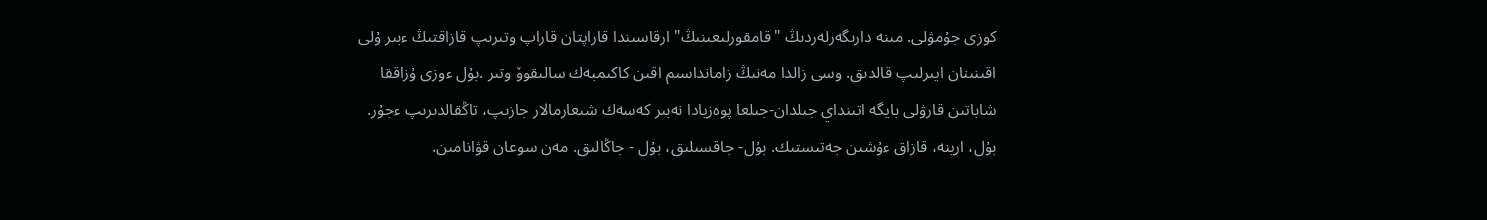كوزى جۇمۋلى. مىنە دارىگەرلەردىڭ "قامقورلىعىنىڭ" ارقاسىندا قاراپتان قاراپ وتىرىپ قازاقتىڭ ءبىر ۇلى اقىنىنان ايىرلىپ قالدىق. وسى زالدا مەنىڭ زامانداسىم اقىن كاكىمبەك سالىقوۆ وتىر .بۇل ءوزى ۇزاققا شاباتىن قارۋلى بايگە اتىنداي جىلدان-جىلعا پوەزيادا نەبىر كەسەك شىعارمالار جازىپ، تاڭقالدىرىپ ءجۇر. بۇل، ارينە، قازاق ءۇشىن جەتىستىك. بۇل- جاقسىلىق، بۇل - جاڭالىق. مەن سوعان قۋانامىن.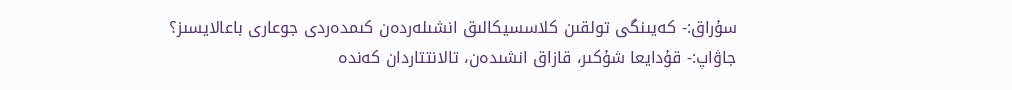سۇراق:- كەيىنگى تولقىن كلاسسيكالىق انشىلەردەن كىمدەردى جوعارى باعالايسىز؟
جاۋاپ:- قۇدايعا شۇكىر، قازاق انشىدەن، تالانتتاردان كەندە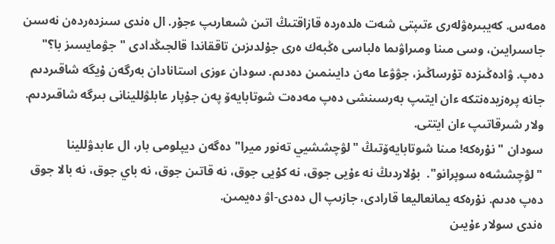ەمەس. كەيبىرەۋلەرى ءتىپتى شەت ەلدەردە قازاقتىڭ اتىن شىعارىپ ءجۇر. ال ەندى سىزدەردەن نەسىن جاسىرايىن، وسى مىنا ومىراۋىما ەلباسى ەڭبەك ەرى جۇلدىزىن تاققاندا قالجىڭدادى "جۋمايسىز با؟" دەپ. ۋادەڭىزدە تۇرساڭىز، جۋۋعا مەن دايىنمىن دەدىم. سودان ءوزى استانادان بەرگەن ۇيگە شاقىردىم جانە پرەزيدەنتكە ءان ايتىپ بەرسىنشى دەپ مەدەت شوتابايەۆ پەن جۇپار عابلۋللينانى بىرگە شاقىردىم. ولار شىرقاتىپ ءان ايتتى.
سودان "نۇرەكە! مىنا شوتابايەۆتىڭ "لۋچششيي تەنور ميرا"دەگەن ديپلومى بار، ال عابدۋللينا "لۋچششەە سوپرانو".  بۇلاردىڭ نە ءۇيى جوق، نە كۇيى جوق، نە قاتىن جوق، نە باي جوق، نە بالا جوق دەپ ەدىم. نۇرەكە يمانعاليعا قارادى، جازىپ ال دەدى-اۋ دەيمىن.
ەندى سولار ءۇيىن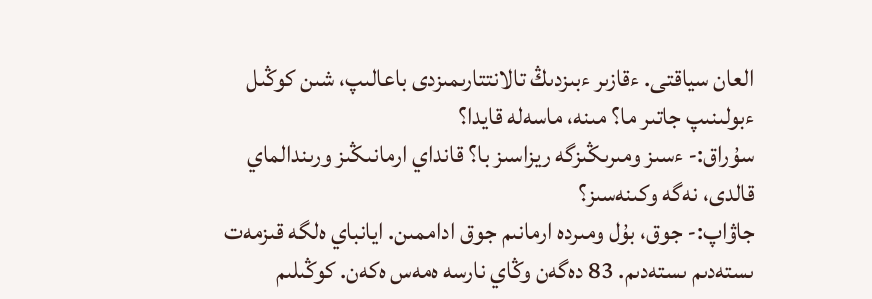العان سياقتى. ءقازىر ءبىزدىڭ تالانتتارىمىزدى باعالىپ، شىن كوڭىل ءبولىنىپ جاتىر ما؟ مىنە، ماسەلە قايدا؟
سۇراق:- ءسىز ومىرىڭىزگە ريزاسىز با؟ قانداي ارمانىڭىز ورىندالماي قالدى، نەگە وكىنەسىز؟
جاۋاپ:- جوق، بۇل ومىردە ارمانىم جوق اداممىن. ايانباي ەلگە قىزمەت ىستەدىم ىستەدىم. 83 دەگەن وڭاي نارسە ەمەس ەكەن. كوڭىلىم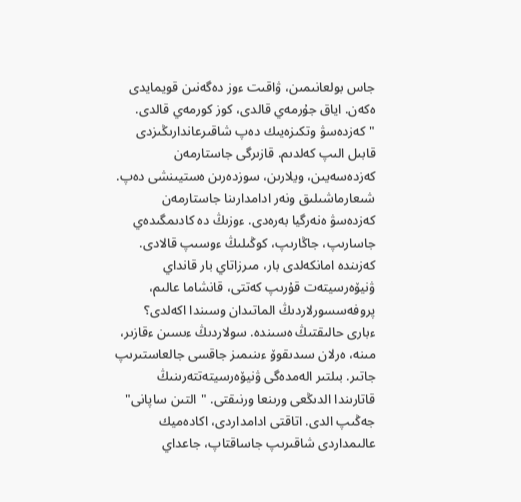جاس بولعانىمىن، ۋاقىت ءوز دەگەنىن قويمايدى ەكەن. اياق جۇرمەي قالدى، كوز كورمەي قالدى.
"كەزدەسۋ وتكىزەيىك دەپ شاقىرعاندارىڭىزدى قابىل الىپ كەلدىم. قازىرگى جاستارمەن كەزدەسەيىن، ويلارىن، سوزدەرىن ەستيىنشى دەپ. شىعارماشىلىق ونەر ادامدارىنا جاستارمەن كەزدەسۋ ەنەرگيا بەرەدى. ءوزىڭ دە كادىمگىدەي جاسارىپ، جاڭارىپ، كوڭىلىڭ ءوسىپ قالادى. كەزىندە امانكەلدى بار، مىرزاتاي بار قانداي ۋنيۆەرسيتەت قۇرىپ كەتتى، قانشاما عالىم، پروفەسسورلاردىڭ الماتىدان وسىندا اكەلدى؟ ءبارى حالىقتىڭ ەسىندە. سولاردىڭ ءىسىن ءقازىر، مىنە، ەرلان سىدىقوۆ ءىنىمىز جاقسى جالعاستىرىپ جاتىر. بىلتىر الەمدەگى ۋنيۆەرسيتەتتەرىنىڭ قاتارىندا الدىڭعى ورىنعا ورنىقتى. "التىن ساپانى" جەڭىپ الدى. اتاقتى ادامداردى، اكادەميك عالىمداردى شاقىرىپ جاساقتاپ، جاعداي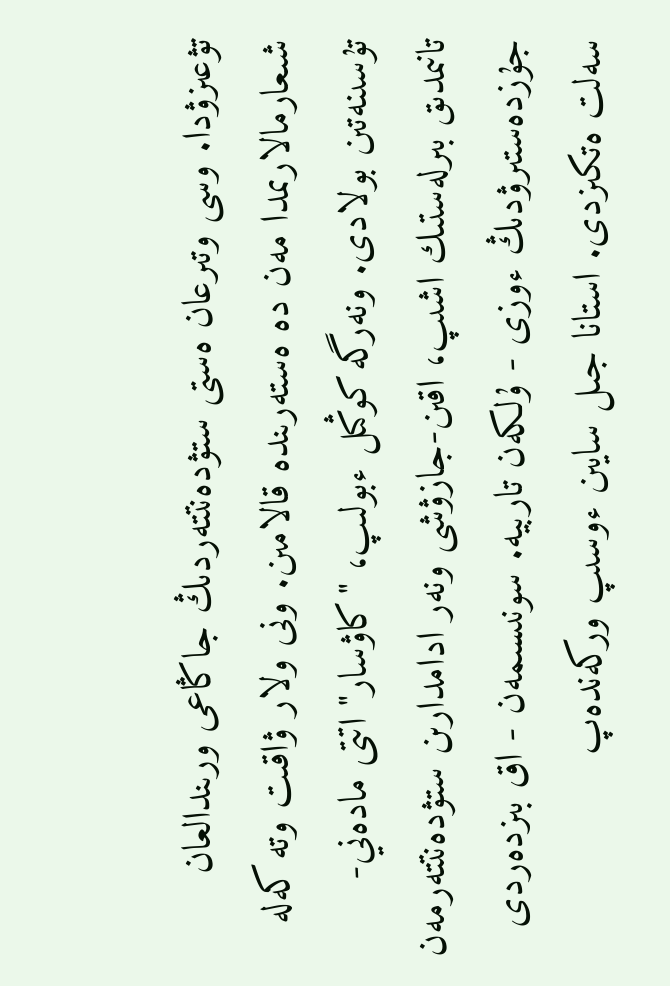تۋعىزۋدا. وسى وتىرعان ەستى ستۋدەنتتەردىڭ جاڭاعى ورىندالعان شىعارمالارىمدا مەن دە ەستەرىندە قالامىن. ونى ولار ۋاقىت وتە كەلە تۇسىنەتىن بولادى. ونەرگە كوڭىل ءبولىپ، "كاۋسار" اتتى مادەني- تانىمدىق بىرلەستىك اشىپ، اقىن-جازۋشى ونەر ادامدارىن ستۋدەنتتەرمەن جۇزدەستىرۋدىڭ ءوزى - ۇلكەن تاربيە. سونىسىمەن - اق بىزدەردى سەلت ەتكىزدى. استانا جىل سايىن ءوسىپ وركەندەپ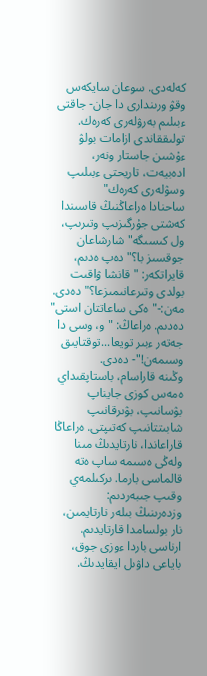كەلەدى. سوعان سايكەس وقۋ ورىندارى دا جان- جاقتى ءبىلىم بەرۋلەرى كەرەك. تولىققاندى ازامات بولۋ ءۇشىن جاستار ونەر، ادەبيەت، تاريحتى ءبىلىپ وسۋلەرى كەرەك"
ساحنادا ەراعاڭنىڭ قاسىندا كەشتى جۇرگىزىپ وتىرىپ، ول كىسىگە"شارشاعان جوقسىز با؟" دەپ ەدىم، قايراتكەر: "قانشا ۋاقىت بولدى وتىرعانىمىزعا؟" دەدى. مەن:-"ەكى ساعاتتان استى" دەدىم. ەراعاڭ: "و، وسى دا جەتەر ءبىر تويعا...توقتايىق وسىمەن!"- دەدى.
وڭىنە قاراسام، باستاپقىداي ەمەس كوزى جايناپ بۋسانىپ، بۋىرقانىپ شابىتتانىپ كەتىپتى. ەراعاڭا قاراعاندا، نارتايدىڭ مىنا ولەڭى ەسىمە ساپ ەتە قالماسى بارما. ىركىلمەي وقىپ جىبەردىم:
وزدەرىنىڭ بىلەر نارتايمىن،
نار بولسامدا قارتايدىم.
ارناسى باردا ءوزى جوق،
باياعى داۋىل ايقايدىڭ.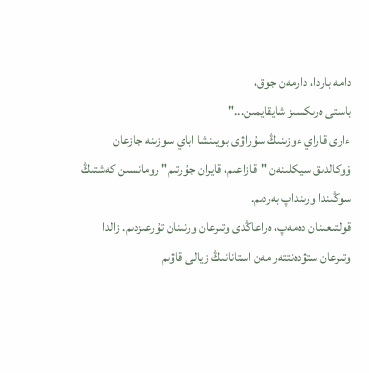دامە باردا، دارمەن جوق،
باستى ەرىكسىز شايقايمىن..."
ءارى قاراي ءوزىنىڭ سۇراۋى بويىنشا اباي سوزىنە جازعان ۆوكالدىق سيكلىنەن "قازاعىم، قايران جۇرتىم" رومانسىن كەشتىڭ سوڭىندا ورىنداپ بەردىم.
قولتىعىنان دەمەپ، ەراعاڭدى وتىرعان ورنىنان تۇرعىزدىم. زالدا وتىرعان ستۋدەنتتەر مەن استانانىڭ زيالى قاۋىم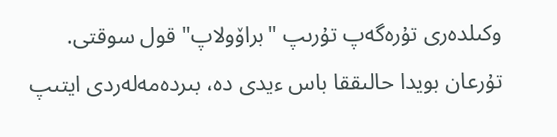وكىلدەرى تۇرەگەپ تۇرىپ "براۆولاپ" قول سوقتى. تۇرعان بويدا حالىققا باس ءيدى دە، بىردەمەلەردى ايتىپ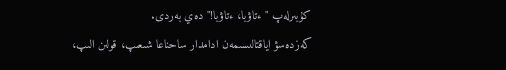كۇبىرلەپ "ءتاۋبا، ءتاۋبا!" دەي بەردى.
كەزدەسۋ اياقتالىسىمەن ادامدار ساحناعا شىعىپ، قولىن الىپ،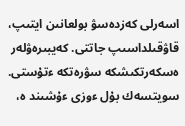اسەرلى كەزدەسۋ بولعانىن ايتىپ، قاۋقىلداسىپ جاتتى. كەيبىرەۋلەر ەسكەرتكىشكە سۋرەتكە ءتۇستى.
سويتسەك بۇل ءوزى ءۇشىند ە،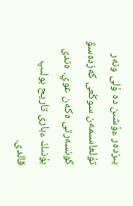بىزدەر ءۇشىن دە ۇلى ونەر تۇلعاسىمەن سوڭعى كەزدەسۋ كونسەرتى ەكەن عوي. ەندى بۇنىڭ ءبارى تاريح بولىپ قالدى.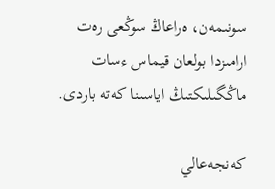سونىمەن، ەراعاڭ سوڭعى رەت ارامىزدا بولعان قيماس ءسات ماڭگىلىكتىڭ اياسىنا كەتە باردى.

كەنجەعالي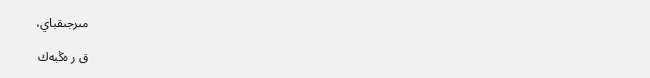مىرجىقباي،

ق ر ەڭبەك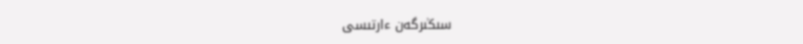سىڭىرگەن ءارتىسى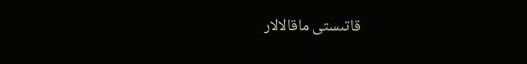قاتىستى ماقالالار